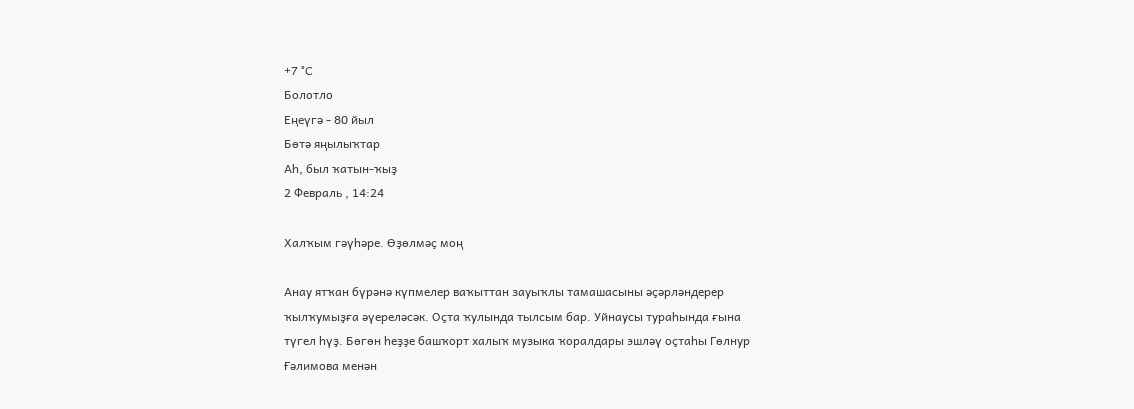+7 °С
Болотло
Еңеүгә - 80 йыл
Бөтә яңылыҡтар
Аһ, был ҡатын-ҡыҙ
2 Февраль , 14:24

Халҡым гәүһәре. Өҙөлмәҫ моң

Анау ятҡан бүрәнә күпмелер ваҡыттан зауыҡлы тамашасыны әҫәрләндерер ҡылҡумыҙға әүереләсәк. Оҫта ҡулында тылсым бар. Уйнаусы тураһында ғына түгел һүҙ. Бөгөн һеҙҙе башҡорт халыҡ музыка ҡоралдары эшләү оҫтаһы Гөлнур Ғәлимова менән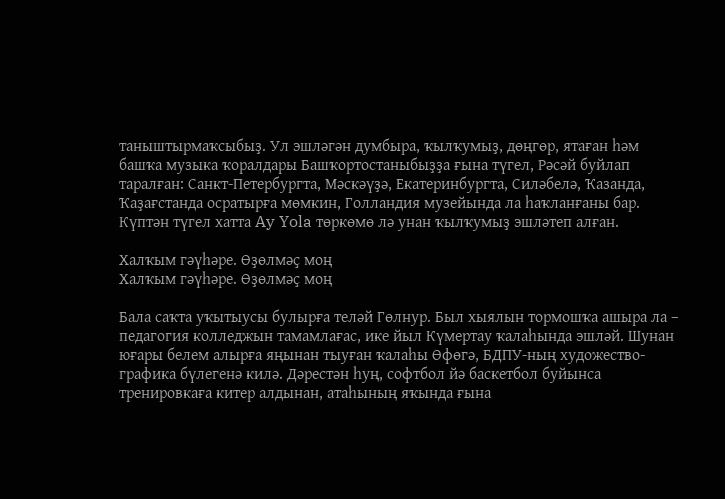таныштырмаҡсыбыҙ. Ул эшләгән думбыра, ҡылҡумыҙ, дөңгөр, ятаған һәм башҡа музыка ҡоралдары Башҡортостаныбыҙҙа ғына түгел, Рәсәй буйлап таралған: Санкт-Петербургта, Мәскәүҙә, Екатеринбургта, Силәбелә, Ҡазанда, Ҡаҙағстанда осратырға мөмкин, Голландия музейында ла һаҡланғаны бар. Күптән түгел хатта Ay Yola төркөмө лә унан ҡылҡумыҙ эшләтеп алған.

Халҡым гәүһәре. Өҙөлмәҫ моң
Халҡым гәүһәре. Өҙөлмәҫ моң

Бала саҡта уҡытыусы булырға теләй Гөлнур. Был хыялын тормошҡа ашыра ла – педагогия колледжын тамамлағас, ике йыл Күмертау ҡалаһында эшләй. Шунан юғары белем алырға яңынан тыуған ҡалаһы Өфөгә, БДПУ-ның художество-графика бүлегенә килә. Дәрестән һуң, софтбол йә баскетбол буйынса тренировкаға китер алдынан, атаһының яҡында ғына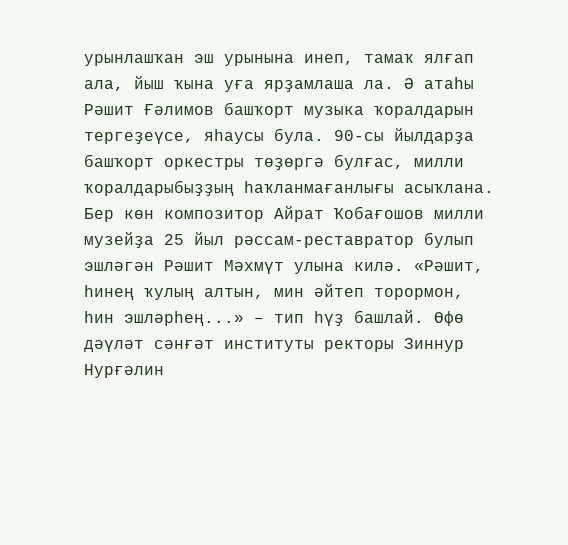урынлашҡан эш урынына инеп, тамаҡ ялғап ала, йыш ҡына уға ярҙамлаша ла. Ә атаһы Рәшит Ғәлимов башҡорт музыка ҡоралдарын тергеҙеүсе, яһаусы була. 90-сы йылдарҙа башҡорт оркестры төҙөргә булғас, милли ҡоралдарыбыҙҙың һаҡланмағанлығы асыҡлана. Бер көн композитор Айрат Ҡобағошов милли музейҙа 25 йыл рәссам-реставратор булып эшләгән Рәшит Мәхмүт улына килә. «Рәшит, һинең ҡулың алтын, мин әйтеп торормон, һин эшләрһең...» – тип һүҙ башлай. Өфө дәүләт сәнғәт институты ректоры Зиннур Нурғәлин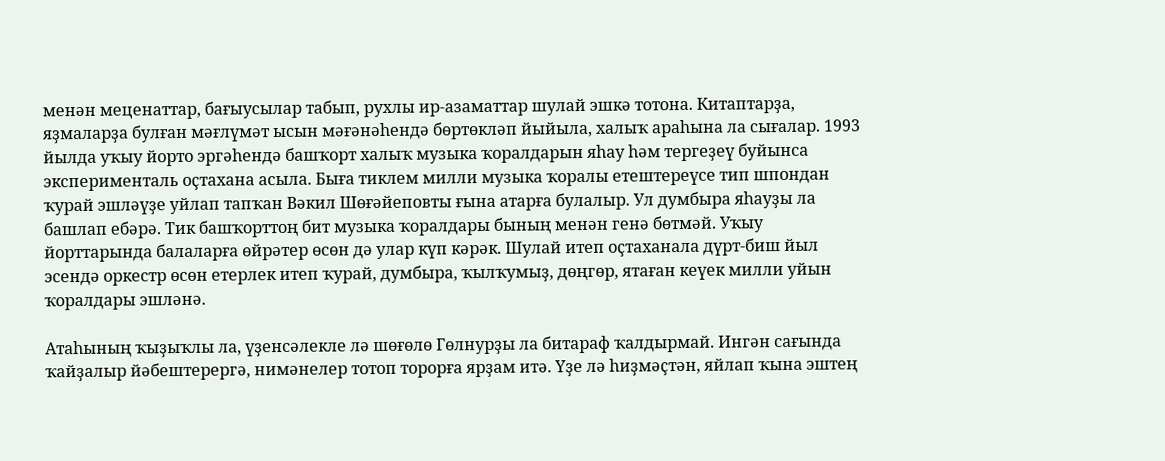менән меценаттар, бағыусылар табып, рухлы ир-азаматтар шулай эшкә тотона. Китаптарҙа, яҙмаларҙа булған мәғлүмәт ысын мәғәнәһендә бөртөкләп йыйыла, халыҡ араһына ла сығалар. 1993 йылда уҡыу йорто эргәһендә башҡорт халыҡ музыка ҡоралдарын яһау һәм тергеҙеү буйынса эксперименталь оҫтахана асыла. Быға тиклем милли музыка ҡоралы етештереүсе тип шпондан ҡурай эшләүҙе уйлап тапҡан Вәкил Шөғәйеповты ғына атарға булалыр. Ул думбыра яһауҙы ла башлап ебәрә. Тик башҡорттоң бит музыка ҡоралдары бының менән генә бөтмәй. Уҡыу йорттарында балаларға өйрәтер өсөн дә улар күп кәрәк. Шулай итеп оҫтаханала дүрт-биш йыл эсендә оркестр өсөн етерлек итеп ҡурай, думбыра, ҡылҡумыҙ, дөңгөр, ятаған кеүек милли уйын ҡоралдары эшләнә.

Атаһының ҡыҙыҡлы ла, үҙенсәлекле лә шөғөлө Гөлнурҙы ла битараф ҡалдырмай. Ингән сағында ҡайҙалыр йәбештерергә, нимәнелер тотоп торорға ярҙам итә. Үҙе лә һиҙмәҫтән, яйлап ҡына эштең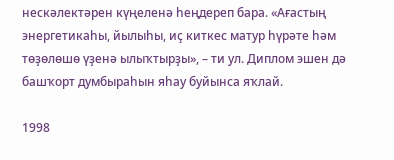нескәлектәрен күңеленә һеңдереп бара. «Ағастың энергетикаһы, йылыһы, иҫ киткес матур һүрәте һәм төҙөлөшө үҙенә ылыҡтырҙы», – ти ул. Диплом эшен дә башҡорт думбыраһын яһау буйынса яҡлай.

1998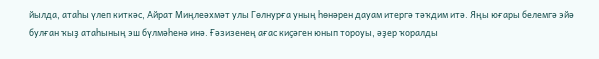йылда, атаһы үлеп киткәс, Айрат Миңлеәхмәт улы Гөлнурға уның һөнәрен дауам итергә тәҡдим итә. Яңы юғары белемгә эйә булған ҡыҙ атаһының эш бүлмәһенә инә. Ғәзизенең ағас киҫәген юнып тороуы, әҙер ҡоралды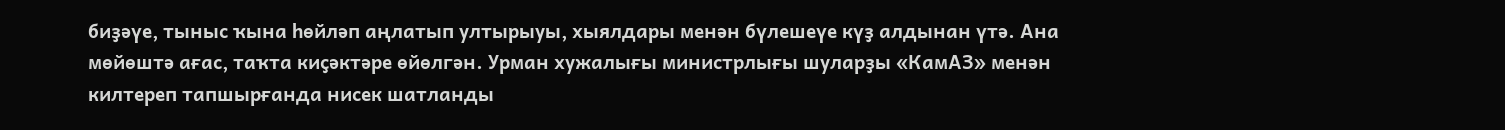биҙәүе, тыныс ҡына һөйләп аңлатып ултырыуы, хыялдары менән бүлешеүе күҙ алдынан үтә. Ана мөйөштә ағас, таҡта киҫәктәре өйөлгән. Урман хужалығы министрлығы шуларҙы «КамАЗ» менән килтереп тапшырғанда нисек шатланды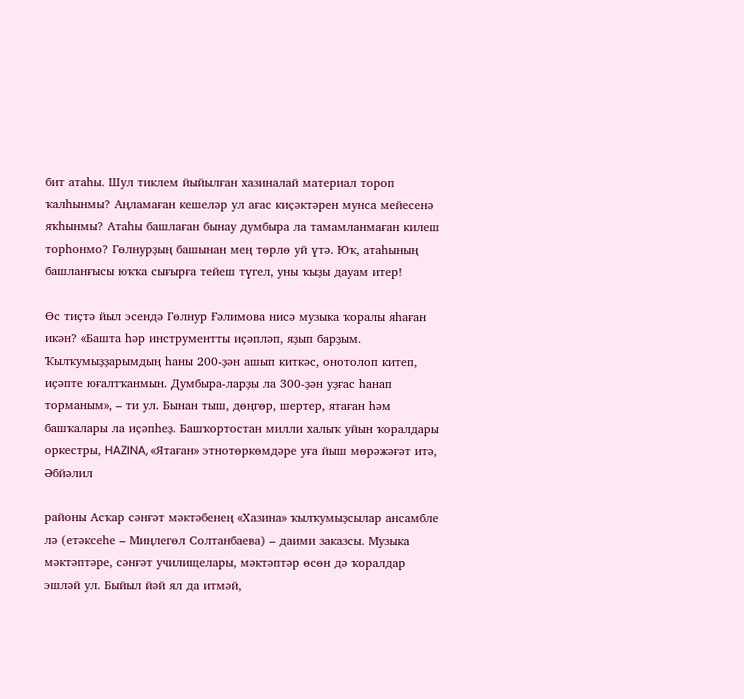бит атаһы. Шул тиклем йыйылған хазиналай материал тороп ҡалһынмы? Аңламаған кешеләр ул ағас киҫәктәрен мунса мейесенә яҡһынмы? Атаһы башлаған бынау думбыра ла тамамланмаған килеш торһонмо? Гөлнурҙың башынан мең төрлө уй үтә. Юҡ, атаһының башланғысы юҡҡа сығырға тейеш түгел, уны ҡыҙы дауам итер!

Өс тиҫтә йыл эсендә Гөлнур Ғәлимова нисә музыка ҡоралы яһаған икән? «Башта һәр инструментты иҫәпләп, яҙып барҙым. Ҡылҡумыҙҙарымдың һаны 200-ҙән ашып киткәс, онотолоп китеп, иҫәпте юғалтҡанмын. Думбыра-ларҙы ла 300-ҙән уҙғас һанап торманым», – ти ул. Бынан тыш, дөңгөр, шертер, ятаған һәм башҡалары ла иҫәпһеҙ. Башҡортостан милли халыҡ уйын ҡоралдары оркестры, HAZINA, «Ятаған» этнотөркөмдәре уға йыш мөрәжәғәт итә, Әбйәлил

районы Асҡар сәнғәт мәктәбенең «Хазина» ҡылҡумыҙсылар ансамбле лә (етәксеһе – Миңлегөл Солтанбаева) – даими заказсы. Музыка мәктәптәре, сәнғәт училищелары, мәктәптәр өсөн дә ҡоралдар эшләй ул. Быйыл йәй ял да итмәй,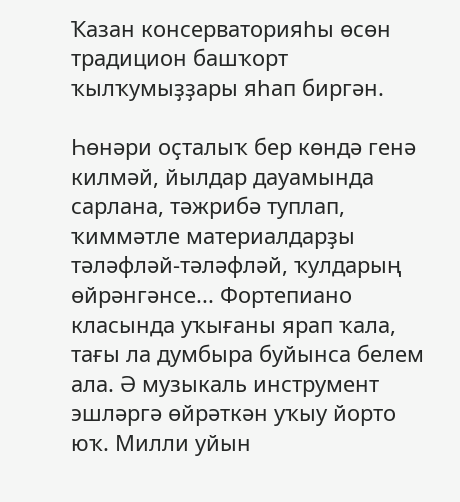Ҡазан консерваторияһы өсөн традицион башҡорт ҡылҡумыҙҙары яһап биргән.

Һөнәри оҫталыҡ бер көндә генә килмәй, йылдар дауамында сарлана, тәжрибә туплап, ҡиммәтле материалдарҙы тәләфләй-тәләфләй, ҡулдарың өйрәнгәнсе... Фортепиано класында уҡығаны ярап ҡала, тағы ла думбыра буйынса белем ала. Ә музыкаль инструмент эшләргә өйрәткән уҡыу йорто юҡ. Милли уйын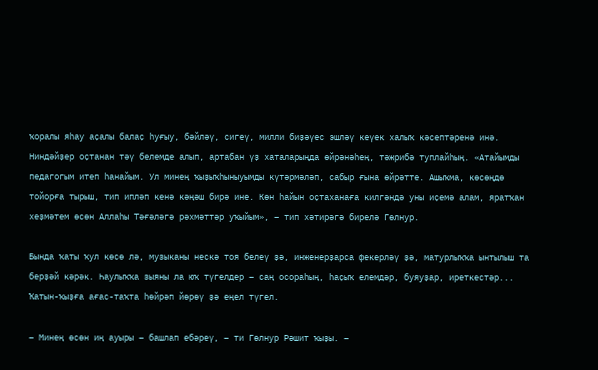ҡоралы яһау аҫалы балаҫ һуғыу, бәйләү, сигеү, милли биҙәүес эшләү кеүек халыҡ кәсептәренә инә. Ниндәйҙер оҫтанан тәү белемде алып, артабан үҙ хаталарыңда өйрәнәһең, тәжрибә туплайһың. «Атайымды педагогым итеп һанайым. Ул минең ҡыҙыҡһыныуымды күтәрмәләп, сабыр ғына өйрәтте. Ашыҡма, көсөңдө тойорға тырыш, тип ипләп кенә кәңәш бирә ине. Көн һайын оҫтаханаға килгәндә уны иҫемә алам, яратҡан хеҙмәтем өсөн Аллаһы Тәғәләгә рәхмәттәр уҡыйым», – тип хәтирәгә бирелә Гөлнур.

Бында ҡаты ҡул көсө лә, музыканы нескә тоя белеү ҙә, инженерҙарса фекерләү ҙә, матурлыҡҡа ынтылыш та берҙәй кәрәк. Һаулыҡҡа зыяны ла юҡ түгелдер – саң осораһың, һаҫыҡ елемдәр, буяуҙар, иреткестәр... Ҡатын-ҡыҙға ағас-таҡта һөйрәп йөрөү ҙә еңел түгел.

– Минең өсөн иң ауыры – башлап ебәреү, – ти Гөлнур Рәшит ҡыҙы. –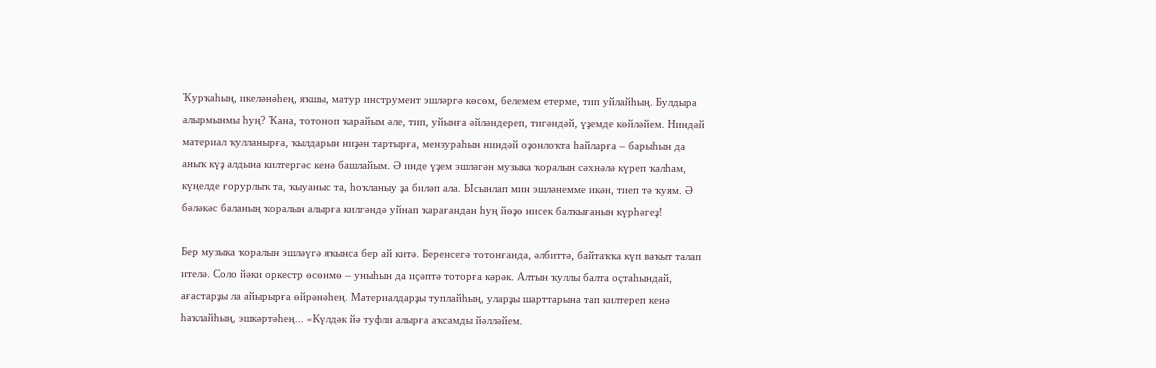Ҡурҡаһың, икеләнәһең, яҡшы, матур инструмент эшләргә көсөм, белемем етерме, тип уйлайһың. Булдыра алырмынмы һуң? Ҡана, тотоноп ҡарайым әле, тип, уйынға әйләндереп, тигәндәй, үҙемде көйләйем. Ниндәй материал ҡулланырға, ҡылдарын ниҙән тартырға, мензураһын ниндәй оҙонлоҡта һайларға – барыһын да аныҡ күҙ алдына килтергәс кенә башлайым. Ә инде үҙем эшләгән музыка ҡоралын сәхнәлә күреп ҡалһам, күңелде ғорурлыҡ та, ҡыуаныс та, һоҡланыу ҙа биләп ала. Ысынлап мин эшләнемме икән, тиеп тә ҡуям. Ә бәләкәс баланың ҡоралын алырға килгәндә уйнап ҡарағандан һуң йөҙө нисек балҡығанын күрһәгеҙ!

Бер музыка ҡоралын эшләүгә яҡынса бер ай китә. Беренсегә тотонғанда, әлбиттә, байтаҡҡа күп ваҡыт талап ителә. Соло йәки оркестр өсөнмө – уныһын да иҫәптә тоторға кәрәк. Алтын ҡуллы балта оҫтаһындай, ағастарҙы ла айырырға өйрәнәһең. Материалдарҙы туплайһың, уларҙы шарттарына тап килтереп кенә һаҡлайһың, эшкәртәһең... «Күлдәк йә туфли алырға аҡсамды йәлләйем.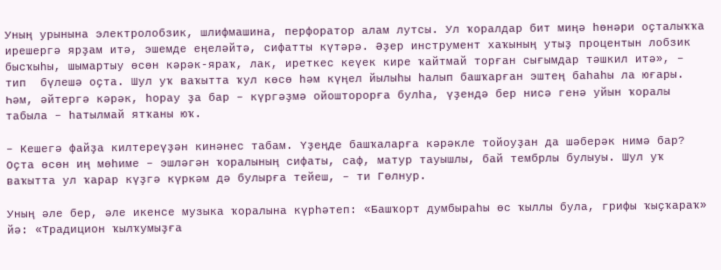Уның урынына электролобзик, шлифмашина, перфоратор алам лутсы. Ул ҡоралдар бит миңә һөнәри оҫталыҡҡа ирешергә ярҙам итә, эшемде еңеләйтә, сифатты күтәрә. Әҙер инструмент хаҡының утыҙ процентын лобзик бысҡыһы, шымартыу өсөн кәрәк-яраҡ, лак, иреткес кеүек кире ҡайтмай торған сығымдар тәшкил итә», – тип  бүлешә оҫта. Шул уҡ ваҡытта ҡул көсө һәм күңел йылыһы һалып башҡарған эштең баһаһы ла юғары. Һәм, әйтергә кәрәк, һорау ҙа бар – күргәҙмә ойошторорға булһа, үҙендә бер нисә генә уйын ҡоралы табыла – һатылмай ятҡаны юҡ.

– Кешегә файҙа килтереүҙән кинәнес табам. Үҙеңде башҡаларға кәрәкле тойоуҙан да шәберәк нимә бар? Оҫта өсөн иң мөһиме – эшләгән ҡоралының сифаты, саф, матур тауышлы, бай тембрлы булыуы. Шул уҡ ваҡытта ул ҡарар күҙгә күркәм дә булырға тейеш, – ти Гөлнур.

Уның әле бер, әле икенсе музыка ҡоралына күрһәтеп: «Башҡорт думбыраһы өс ҡыллы була, грифы ҡыҫҡараҡ» йә: «Традицион ҡылҡумыҙға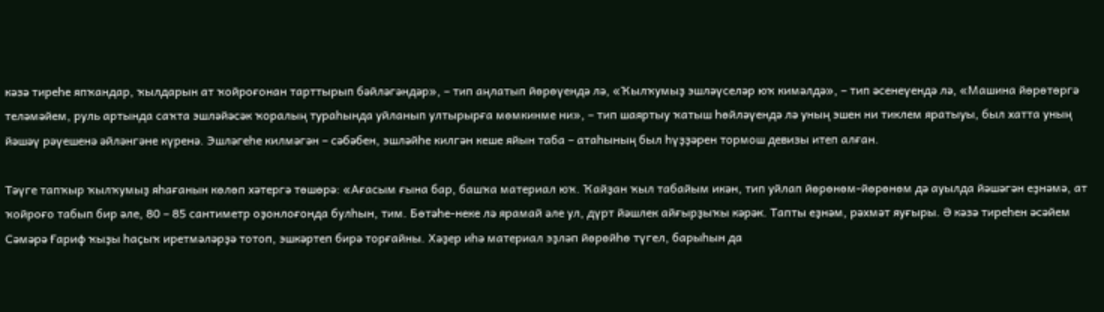кәзә тиреһе япҡандар, ҡылдарын ат ҡойроғонан тарттырып бәйләгәндәр», – тип аңлатып йөрөүендә лә, «Ҡылҡумыҙ эшләүселәр юҡ кимәлдә», – тип әсенеүендә лә, «Машина йөрөтөргә теләмәйем, руль артында саҡта эшләйәсәк ҡоралың тураһында уйланып ултырырға мөмкинме ни», – тип шаяртыу ҡатыш һөйләүендә лә уның эшен ни тиклем яратыуы, был хатта уның йәшәү рәүешенә әйләнгәне күренә. Эшләгеһе килмәгән – сәбәбен, эшләйһе килгән кеше яйын таба – атаһының был һүҙҙәрен тормош девизы итеп алған.

Тәүге тапҡыр ҡылҡумыҙ яһағанын көлөп хәтергә төшөрә: «Ағасым ғына бар, башҡа материал юҡ. Ҡайҙан ҡыл табайым икән, тип уйлап йөрөнөм-йөрөнөм дә ауылда йәшәгән еҙнәмә, ат ҡойроғо табып бир әле, 80 – 85 сантиметр оҙонлоғонда булһын, тим. Бөтәһе-неке лә ярамай әле ул, дүрт йәшлек айғырҙыҡы кәрәк. Тапты еҙнәм, рәхмәт яуғыры. Ә кәзә тиреһен әсәйем Сәмәрә Ғариф ҡыҙы һаҫыҡ иретмәләрҙә тотоп, эшкәртеп бирә торғайны. Хәҙер иһә материал эҙләп йөрөйһө түгел, барыһын да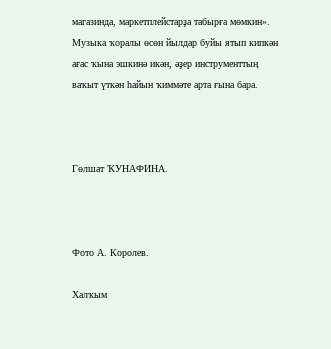магазинда, маркетплейстарҙа табырға мөмкин». Музыка ҡоралы өсөн йылдар буйы ятып кипкән ағас ҡына эшкинә икән, әҙер инструменттың ваҡыт үткән һайын ҡиммәте арта ғына бара.



Гөлшат ҠУНАФИНА.



Фото А. Королев.

Халҡым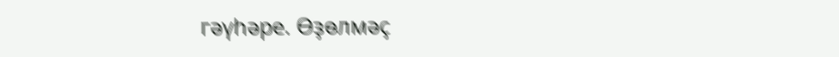гәүһәре. Өҙөлмәҫ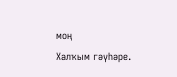моң
Халҡым гәүһәре.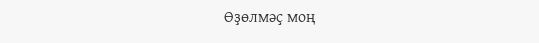Өҙөлмәҫ моң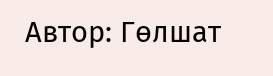Автор: Гөлшат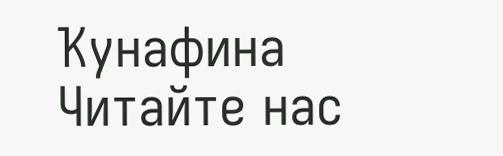Ҡунафина
Читайте нас